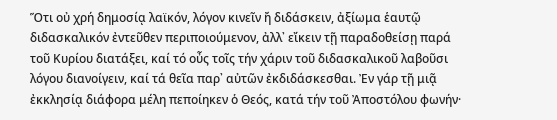Ὅτι οὐ χρή δημοσίᾳ λαϊκόν, λόγον κινεῖν ἤ διδάσκειν, ἀξίωμα ἑαυτῷ διδασκαλικόν ἐντεῦθεν περιποιούμενον, ἀλλ᾿ εἴκειν τῇ παραδοθείσῃ παρά τοῦ Κυρίου διατάξει, καί τό οὖς τοῖς τήν χάριν τοῦ διδασκαλικοῦ λαβοῦσι λόγου διανοίγειν, καί τά θεῖα παρ᾿ αὐτῶν ἐκδιδάσκεσθαι. Ἐν γάρ τῇ μιᾷ ἐκκλησίᾳ διάφορα μέλη πεποίηκεν ὁ Θεός, κατά τήν τοῦ Ἀποστόλου φωνήν·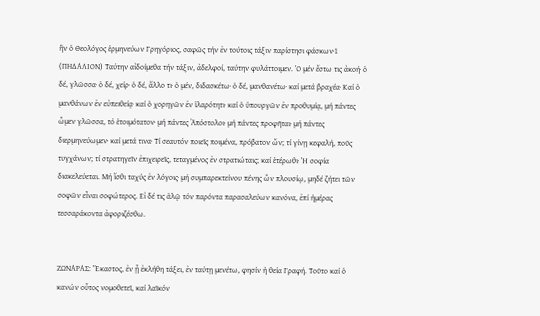ἣν ὁ Θεολόγος ἑρμηνεύων Γρηγόριος, σαφῶς τήν ἐν τούτοις τάξιν παρίστησι φάσκων·1 (ΠΗΔΑΛΙΟΝ) Ταύτην αἰδοίμεθα τήν τάξιν, ἀδελφοί, ταύτην φυλάττοιμεν. Ὁ μέν ἔστω τις ἀκοή· ὁ δέ, γλῶσσα· ὁ δέ, χείρ· ὁ δέ, ἄλλο τι· ὁ μέν, διδασκέτω· ὁ δέ, μανθανέτω· καί μετά βραχέα· Καί ὁ μανθάνων ἐν εὐπειθείᾳ· καί ὁ χορηγῶν ἐν ἱλαρότητι· καί ὁ ὑπουργῶν ἐν προθυμίᾳ, μή πάντες ὦμεν γλῶσσα, τό ἑτοιμότατον· μή πάντες Ἀπόστολοι· μή πάντες προφῆται· μή πάντες διερμηνεύωμεν· καί μετά τινα· Τί σεαυτόν ποιεῖς ποιμένα, πρόβατον ὤν; τί γίνῃ κεφαλή, ποῦς τυγχάνων; τί στρατηγεῖν ἐπιχειρεῖς, τεταγμένος ἐν στρατιώταις; καί ἑτέρωθι· Ἡ σοφία διακελεύεται. Μή ἴσθι ταχύς ἐν λόγοις· μή συμπαρεκτείνου πένης ὢν πλουσίῳ, μηδέ ζήτει τῶν σοφῶν εἶναι σοφώτερος. Εἰ δέ τις ἁλῷ τόν παρόντα παρασαλεύων κανόνα, ἐπί ἡμέρας τεσσαράκοντα ἀφοριζέσθω.


ΖΩΝΑΡΑΣ: Ἕκαστος, ἐν ᾗ ἐκλήθη τάξει, ἐν ταύτῃ μενέτω, φησίν ἡ θεία Γραφή. Τοῦτο καί ὁ κανών οὗτος νομοθετεῖ, καί λαϊκόν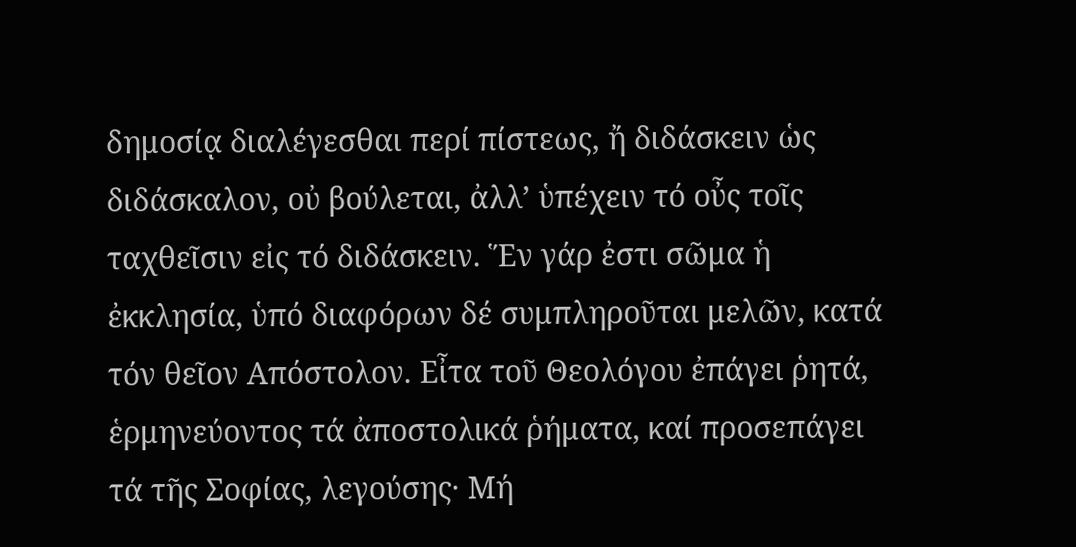δημοσίᾳ διαλέγεσθαι περί πίστεως, ἤ διδάσκειν ὡς διδάσκαλον, οὐ βούλεται, ἀλλ’ ὑπέχειν τό οὖς τοῖς ταχθεῖσιν εἰς τό διδάσκειν. Ἕν γάρ ἐστι σῶμα ἡ ἐκκλησία, ὑπό διαφόρων δέ συμπληροῦται μελῶν, κατά τόν θεῖον Απόστολον. Εἶτα τοῦ Θεολόγου ἐπάγει ῥητά, ἑρμηνεύοντος τά ἀποστολικά ῥήματα, καί προσεπάγει τά τῆς Σοφίας, λεγούσης· Μή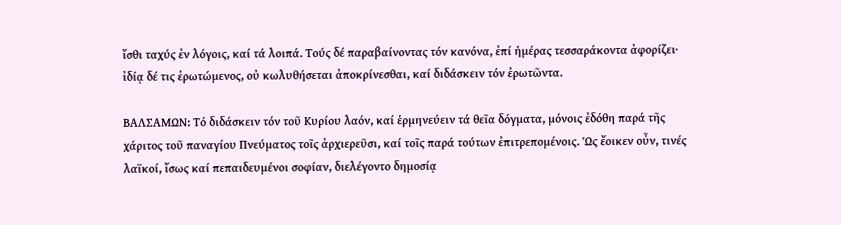ἴσθι ταχύς ἐν λόγοις, καί τά λοιπά. Τούς δέ παραβαίνοντας τόν κανόνα, ἐπί ἡμέρας τεσσαράκοντα ἀφορίζει· ἰδίᾳ δέ τις ἐρωτώμενος, οὐ κωλυθήσεται ἀποκρίνεσθαι, καί διδάσκειν τόν ἐρωτῶντα.

ΒΑΛΣΑΜΩΝ: Τό διδάσκειν τόν τοῦ Κυρίου λαόν, καί ἑρμηνεύειν τά θεῖα δόγματα, μόνοις ἐδόθη παρά τῆς χάριτος τοῦ παναγίου Πνεύματος τοῖς ἀρχιερεῦσι, καί τοῖς παρά τούτων ἐπιτρεπομένοις. Ὡς ἔοικεν οὖν, τινές λαϊκοί, ἴσως καί πεπαιδευμένοι σοφίαν, διελέγοντο δημοσίᾳ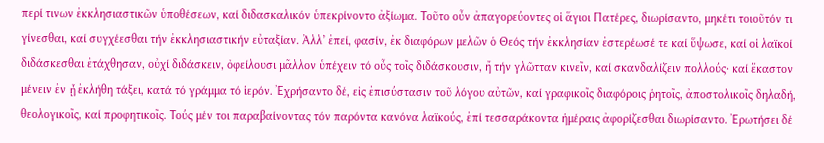περί τινων ἐκκλησιαστικῶν ὑποθέσεων, καί διδασκαλικόν ὑπεκρίνοντο ἀξίωμα. Τοῦτο οὖν ἀπαγορεύοντες οἱ ἅγιοι Πατέρες, διωρίσαντο, μηκέτι τοιοῦτόν τι γίνεσθαι, καί συγχέεσθαι τήν ἐκκλησιαστικήν εὐταξίαν. Ἀλλ’ ἐπεί, φασίν, ἐκ διαφόρων μελῶν ὁ Θεός τήν ἐκκλησίαν ἐστερέωσέ τε καί ὕψωσε, καί οἱ λαϊκοί διδάσκεσθαι ἐτάχθησαν, οὐχί διδάσκειν, ὀφείλουσι μᾶλλον ὑπέχειν τό οὖς τοῖς διδάσκουσιν, ἤ τήν γλῶτταν κινεῖν, καί σκανδαλίζειν πολλούς· καί ἕκαστον μένειν ἐν ᾗ ἐκλήθη τάξει, κατά τό γράμμα τό ἱερόν. Ἐχρήσαντο δέ, εἰς ἐπισύστασιν τοῦ λόγου αὐτῶν, καί γραφικοῖς διαφόροις ῥητοῖς, ἀποστολικοῖς δηλαδή, θεολογικοῖς, καί προφητικοῖς. Τούς μέν τοι παραβαίνοντας τόν παρόντα κανόνα λαϊκούς, ἐπί τεσσαράκοντα ἡμέραις ἀφορίζεσθαι διωρίσαντο. Ἐρωτήσει δέ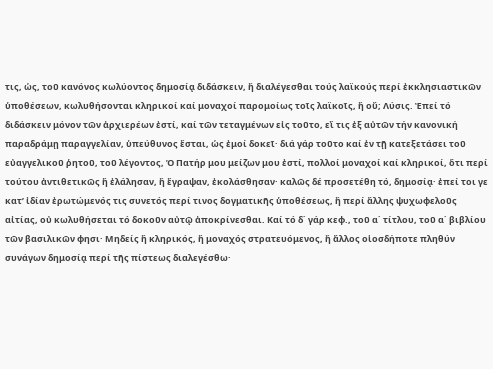τις, ὡς, τοῦ κανόνος κωλύοντος δημοσίᾳ διδάσκειν, ἤ διαλέγεσθαι τούς λαϊκούς περί ἐκκλησιαστικῶν ὑποθέσεων, κωλυθήσονται κληρικοί καί μοναχοί παρομοίως τοῖς λαϊκοῖς, ἤ οὔ; Λύσις. Ἐπεί τό διδάσκειν μόνον τῶν ἀρχιερέων ἐστί, καί τῶν τεταγμένων εἰς τοῦτο, εἴ τις ἐξ αὐτῶν τήν κανονική παραδράμῃ παραγγελίαν, ὑπεύθυνος ἔσται, ὡς ἐμοί δοκεῖ· διά γάρ τοῦτο καί ἐν τῇ κατεξετάσει τοῦ εὐαγγελικοῦ ῥητοῦ, τοῦ λέγοντος, Ὁ Πατήρ μου μείζων μου ἐστί, πολλοί μοναχοί καί κληρικοί, ὅτι περί τούτου ἀντιθετικῶς ἤ ἐλάλησαν, ἤ ἔγραψαν, ἐκολάσθησαν· καλῶς δέ προσετέθη τό, δημοσίᾳ· ἐπεί τοι γε κατ’ ἰδίαν ἐρωτώμενός τις συνετός περί τινος δογματικῆς ὑποθέσεως, ἤ περί ἄλλης ψυχωφελοῦς αἰτίας, οὐ κωλυθήσεται τό δοκοῦν αὐτῷ ἀποκρίνεσθαι. Καί τό δ΄ γάρ κεφ., τοῦ α΄ τίτλου, τοῦ α΄ βιβλίου τῶν βασιλικῶν φησι· Μηδείς ἤ κληρικός, ἤ μοναχός στρατευόμενος, ἤ ἄλλος οἱοσδήποτε πληθύν συνάγων δημοσίᾳ περί τῆς πίστεως διαλεγέσθω·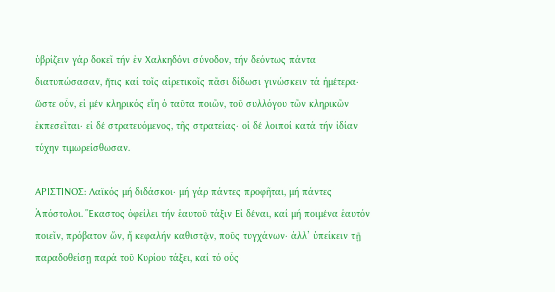ὑβρίζειν γάρ δοκεῖ τήν ἐν Χαλκηδόνι σύνοδον, τήν δεόντως πάντα διατυπώσασαν, ἥτις καί τοῖς αἱρετικοῖς πᾶσι δίδωσι γινώσκειν τά ἡμέτερα· ὥστε οὖν, εἰ μέν κληρικός εἴη ὁ ταῦτα ποιῶν, τοῦ συλλόγου τῶν κληρικῶν ἐκπεσεῖται· εἰ δέ στρατευόμενος, τῆς στρατείας· οἱ δέ λοιποί κατά τήν ἰδίαν τύχην τιμωρείσθωσαν.

ΑΡΙΣΤΙΝΟΣ: Λαϊκός μή διδάσκοι· μή γάρ πάντες προφῆται, μή πάντες Ἀπόστολοι. Ἕκαστος ὀφείλει τήν ἑαυτοῦ τάξιν Εἰ δέναι, καί μή ποιμένα ἑαυτόν ποιεῖν, πρόβατον ὤν, ἤ κεφαλήν καθιστᾷν, ποῦς τυγχάνων· ἀλλ’ ὑπείκειν τῇ παραδοθείσῃ παρά τοῦ Κυρίου τάξει, καί τό οὖς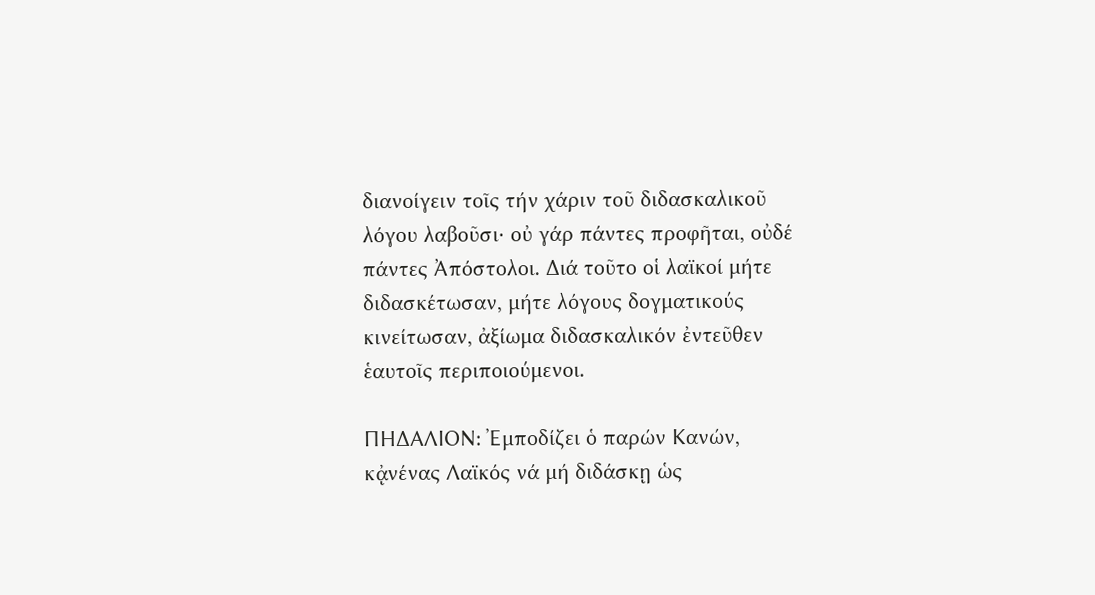διανοίγειν τοῖς τήν χάριν τοῦ διδασκαλικοῦ λόγου λαβοῦσι· οὐ γάρ πάντες προφῆται, οὐδέ πάντες Ἀπόστολοι. Διά τοῦτο οἱ λαϊκοί μήτε διδασκέτωσαν, μήτε λόγους δογματικούς κινείτωσαν, ἀξίωμα διδασκαλικόν ἐντεῦθεν ἑαυτοῖς περιποιούμενοι.

ΠΗΔΑΛΙΟΝ: Ἐμποδίζει ὁ παρών Κανών, κᾀνένας Λαϊκός νά μή διδάσκῃ ὡς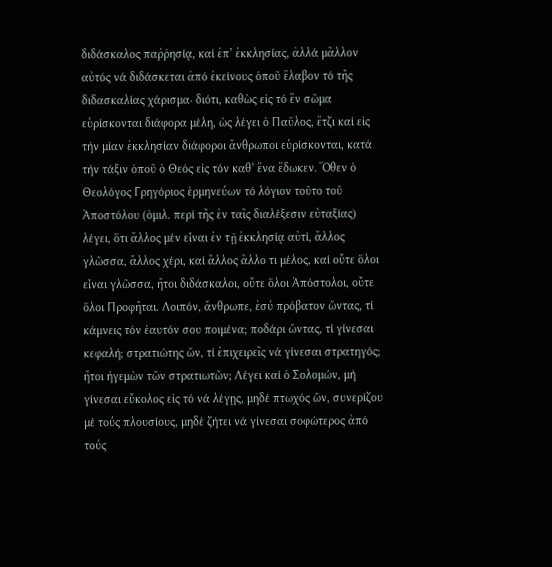διδάσκαλος παῤῥησίᾳ, καί ἐπ’ ἐκκλησίας, ἀλλά μᾶλλον αὐτός νά διδάσκεται ἀπό ἐκείνους ὁποῦ ἔλαβον τό τῆς διδασκαλίας χάρισμα∙ διότι, καθὼς εἰς τό ἕν σῶμα εὑρίσκονται διάφορα μέλη, ὡς λέγει ὁ Παῦλος, ἔτζι καί εἰς τήν μίαν ἐκκλησίαν διάφοροι ἄνθρωποι εὑρίσκονται, κατά τήν τάξιν ὁποῦ ὁ Θεός εἰς τόν καθ’ ἕνα ἔδωκεν. Ὅθεν ὁ Θεολόγος Γρηγόριος ἑρμηνεύων τό λόγιον τοῦτο τοῦ Ἀποστόλου (ὁμιλ. περί τῆς ἐν ταῖς διαλέξεσιν εὐταξίας) λέγει, ὅτι ἄλλος μέν εἶναι ἐν τῇ ἐκκλησίᾳ αὐτί, ἄλλος γλῶσσα, ἄλλος χέρι, καί ἄλλος ἄλλο τι μέλος, καί οὔτε ὅλοι εἶναι γλῶσσα, ἤτοι διδάσκαλοι, οὔτε ὅλοι Ἀπόστολοι, οὔτε ὅλοι Προφῆται. Λοιπόν, ἄνθρωπε, ἐσύ πρόβατον ὤντας, τί κάμνεις τόν ἑαυτόν σου ποιμένα; ποδάρι ὤντας, τί γίνεσαι κεφαλή; στρατιώτης ὤν, τί ἐπιχειρεῖς νά γίνεσαι στρατηγός; ἤτοι ἡγεμὼν τῶν στρατιωτῶν; Λέγει καί ὁ Σολομών, μή γίνεσαι εὔκολος εἰς τό νά λέγῃς, μηδέ πτωχός ὤν, συνερίζου μέ τούς πλουσίους, μηδέ ζήτει νά γίνεσαι σοφώτερος ἀπό τούς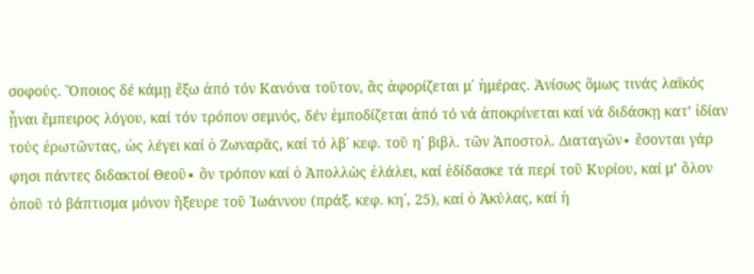σοφούς. Ὅποιος δέ κάμῃ ἔξω ἀπό τόν Κανόνα τοῦτον, ἂς ἀφορίζεται μ΄ ἡμέρας. Ἀνίσως ὅμως τινάς λαϊκός ᾖναι ἔμπειρος λόγου, καί τόν τρόπον σεμνός, δέν ἐμποδίζεται ἀπό τό νά ἀποκρίνεται καί νά διδάσκῃ κατ’ ἰδίαν τούς ἐρωτῶντας, ὡς λέγει καί ὁ Ζωναρᾶς, καί τό λβ΄ κεφ. τοῦ η΄ βιβλ. τῶν Ἀποστολ. Διαταγῶν∙ ἔσονται γάρ φησι πάντες διδακτοί Θεοῦ∙ ὃν τρόπον καί ὁ Ἀπολλὼς ἐλάλει, καί ἐδίδασκε τά περί τοῦ Κυρίου, καί μ’ ὅλον ὁποῦ τό βάπτισμα μόνον ἤξευρε τοῦ Ἰωάννου (πράξ. κεφ. κη΄, 25), καί ὁ Ἀκύλας, καί ἡ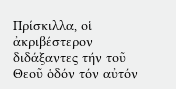Πρίσκιλλα, οἱ ἀκριβέστερον διδάξαντες τήν τοῦ Θεοῦ ὁδόν τόν αὐτόν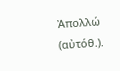Ἀπολλώ (αὐτόθ.).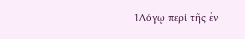1Λόγῳ περί τῆς ἐν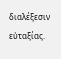διαλέξεσιν εὐταξίας.